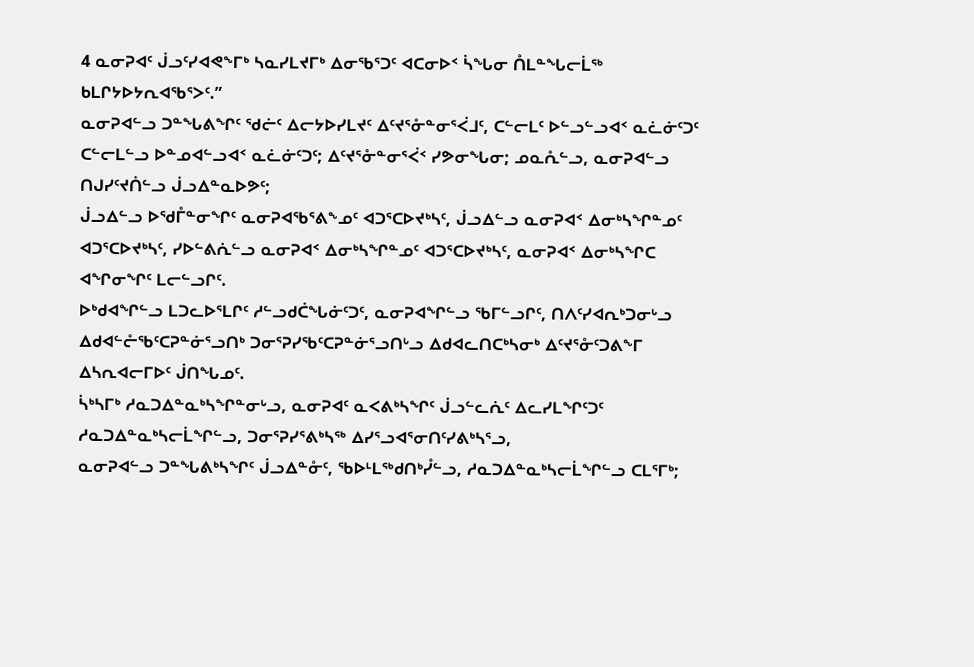4 ᓇᓂᕈᐊᑦ ᒎᓗᑦᓯᐊᕙᖕᒥᒃ ᓴᓇᓯᒪᔪᒥᒃ ᐃᓂᖃᕐᑐᑦ ᐊᑕᓂᐅᑉ ᓵᖓᓂ ᑍᒪᓐᖓᓕᒫᖅ ᑲᒪᒋᔭᐅᔭᕆᐊᖃᕐᐳᑦ.”
ᓇᓂᕈᐊᓪᓗ ᑐᓐᖓᕕᖏᑦ ᖁᓖᑦ ᐃᓕᔭᐅᓯᒪᔪᑦ ᐃᑦᔪᕐᓁᓐᓂᕐᐹᒧᑦ, ᑕᓪᓕᒪᑦ ᐅᓪᓗᓪᓗᐊᑉ ᓇᓛᓃᑦᑐᑦ ᑕᓪᓕᒪᓪᓗ ᐅᓐᓄᐊᓪᓗᐊᑉ ᓇᓛᓃᑦᑐᑦ; ᐃᑦᔪᕐᓁᓐᓂᕐᐹᑉ ᓯᕗᓂᖓᓂ; ᓄᓇᕅᓪᓗ, ᓇᓂᕈᐊᓪᓗ ᑎᒍᓯᑦᔪᑏᓪᓗ ᒎᓗᐃᓐᓇᐅᕗᑦ;
ᒎᓗᐃᓪᓗ ᐅᖁᒤᓐᓂᖏᑦ ᓇᓂᕈᐊᖃᕐᕕᖕᓄᑦ ᐊᑐᕐᑕᐅᔪᒃᓴᑦ, ᒎᓗᐃᓪᓗ ᓇᓂᕈᐊᑉ ᐃᓂᒃᓴᖏᓐᓄᑦ ᐊᑐᕐᑕᐅᔪᒃᓴᑦ, ᓯᐅᓪᕕᕇᓪᓗ ᓇᓂᕈᐊᑉ ᐃᓂᒃᓴᖏᓐᓄᑦ ᐊᑐᕐᑕᐅᔪᒃᓴᑦ, ᓇᓂᕈᐊᑉ ᐃᓂᒃᓴᖏᑕ ᐊᖏᓂᖏᑦ ᒪᓕᓪᓗᒋᑦ.
ᐅᒃᑯᐊᖏᓪᓗ ᒪᑐᓚᐅᕐᒪᒋᑦ ᓱᓪᓗᑯᑖᖓᓃᑦᑐᑦ, ᓇᓂᕈᐊᖏᓪᓗ ᖃᒥᓪᓗᒋᑦ, ᑎᐱᑦᓯᐊᕆᒃᑐᓂᒡᓗ ᐃᑯᐊᓪᓔᖃᑦᑕᕈᓐᓃᕐᓗᑎᒃ ᑐᓂᕐᕈᓯᖃᑦᑕᕈᓐᓃᕐᓗᑎᒡᓗ ᐃᑯᐊᓚᑎᑕᒃᓴᓂᒃ ᐃᑦᔪᕐᓁᑦᑐᕕᖕᒥ ᐃᓴᕆᐊᓕᒥᐅᑦ ᒎᑎᖓᓄᑦ.
ᓵᒃᓴᒥᒃ ᓱᓇᑐᐃᓐᓇᒃᓴᖏᓐᓂᒡᓗ, ᓇᓂᕈᐊᑦ ᓇᐸᕕᒃᓴᖏᑦ ᒎᓗᓪᓚᕇᑦ ᐃᓚᓯᒪᖏᑦᑐᑦ ᓱᓇᑐᐃᓐᓇᒃᓴᓕᒫᖏᓪᓗ, ᑐᓂᕐᕈᓯᕐᕕᒃᓴᖅ ᐃᓯᕐᓗᐊᕐᓂᑎᑦᓯᕕᒃᓴᕐᓗ,
ᓇᓂᕈᐊᓪᓗ ᑐᓐᖓᕕᒃᓴᖏᑦ ᒎᓗᐃᓐᓁᑦ, ᖃᐅᒻᒪᖅᑯᑎᒃᓮᓪᓗ, ᓱᓇᑐᐃᓐᓇᒃᓴᓕᒫᖏᓪᓗ ᑕᒪᕐᒥᒃ;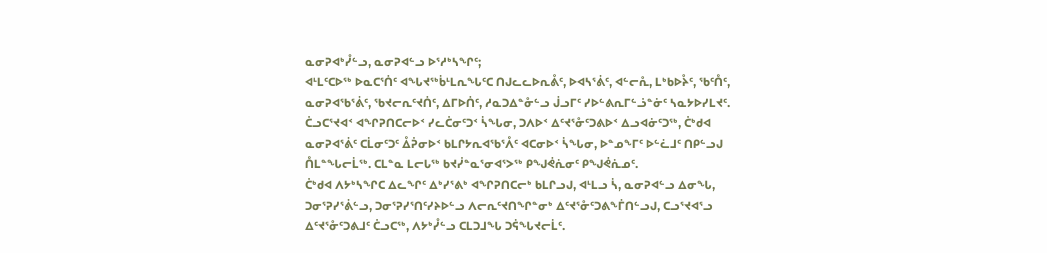ᓇᓂᕈᐊᒃᓮᓪᓗ, ᓇᓂᕈᐊᓪᓗ ᐅᕐᓱᒃᓴᖏᑦ;
ᐊᒻᒪᑦᑕᐅᖅ ᐅᓇᑕᕐᑏᑦ ᐊᖓᔪᖅᑳᒻᒪᕆᖓᑦᑕ ᑎᒍᓚᓚᐅᕆᕔᑦ, ᐅᐊᓴᕐᕖᑦ, ᐊᓪᓕᕅ, ᒪᒃᑲᐅᔧᑦ, ᖃᑦᑍᑦ, ᓇᓂᕈᐊᖃᕐᕖᑦ, ᖃᔪᓕᕆᑦᔪᑏᑦ, ᐃᒥᐅᑏᑦ, ᓱᓇᑐᐃᓐᓁᓪᓗ ᒎᓗᒥᑦ ᓯᐅᓪᕕᕆᒥᓪᓘᓐᓃᑦ ᓴᓇᔭᐅᓯᒪᔪᑦ.
ᑖᓗᑕᕐᔪᐊᑉ ᐊᖏᕈᑎᑕᓕᐅᑉ ᓯᓚᑖᓂᑦᑐᑉ ᓵᖓᓂ, ᑐᐱᐅᑉ ᐃᑦᔪᕐᓁᑦᑐᕕᐅᑉ ᐃᓗᐊᓃᑦᑐᖅ, ᑖᒃᑯᐊ ᓇᓂᕈᐊᕐᕖᑦ ᑕᒫᓂᑦᑐᑦ ᐂᕉᓂᐅᑉ ᑲᒪᒋᔭᕆᐊᖃᕐᐰᑦ ᐊᑕᓂᐅᑉ ᓵᖓᓂ, ᐅᓐᓄᖕᒥᑦ ᐅᓪᓛᒧᑦ ᑎᑭᓪᓗᒍ ᑍᒪᓐᖓᓕᒫᖅ. ᑕᒪᓐᓇ ᒪᓕᒐᖅ ᑲᔪᓰᓐᓇᕐᓂᐊᕐᐳᖅ ᑭᖑᕚᕇᓂᑦ ᑭᖑᕚᕇᓄᑦ.
ᑖᒃᑯᐊ ᐱᔭᒃᓴᖏᑕ ᐃᓚᖏᑦ ᐃᒃᓯᕐᕕᒃ ᐊᖏᕈᑎᑕᓕᒃ ᑲᒪᒋᓗᒍ, ᐊᒻᒪᓗ ᓵ, ᓇᓂᕈᐊᓪᓗ ᐃᓂᖓ, ᑐᓂᕐᕈᓯᕐᕖᓪᓗ, ᑐᓂᕐᕈᓯᕐᑎᑦᓯᔨᐅᓪᓗ ᐱᓕᕆᑦᔪᑎᖏᓐᓂᒃ ᐃᑦᔪᕐᓁᑦᑐᕕᖕᒦᑎᓪᓗᒍ, ᑕᓗᕐᔪᐊᕐᓗ ᐃᑦᔪᕐᓁᑦᑐᕕᒧᑦ ᑖᓗᑕᖅ, ᐱᔭᒃᓮᓪᓗ ᑕᒪᑐᒧᖓ ᑐᕌᖓᔪᓕᒫᑦ.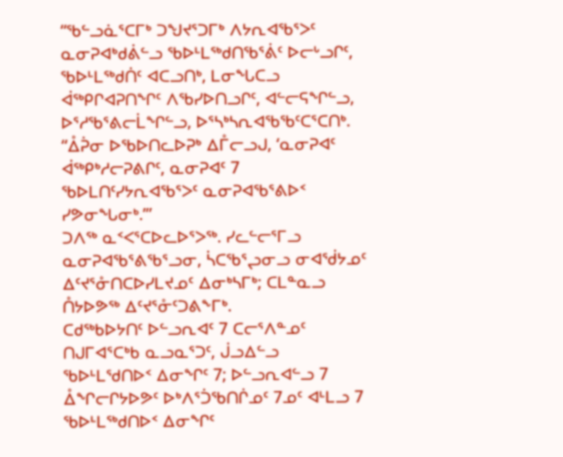“ᖃᓪᓗᓈᕐᑕᒥᒃ ᑐᖑᔪᕐᑐᒥᒃ ᐱᔭᕆᐊᖃᕐᐳᑦ ᓇᓂᕈᐊᒃᑯᕖᓪᓗ ᖃᐅᒻᒪᖅᑯᑎᖃᕐᕖᑦ ᐅᓕᒡᓗᒋᑦ, ᖃᐅᒻᒪᖅᑯᑏᑦ ᐊᑕᓗᑎᒃ, ᒪᓂᖓᑕᓗ ᐋᖅᑭᒋᐊᕈᑎᖏᑦ ᐱᖃᓯᐅᑎᓗᒋᑦ, ᐊᓪᓕᕋᖏᓪᓗ, ᐅᕐᓱᖃᕐᕕᓕᒫᖏᓪᓗ, ᐅᕐᓴᒃᓴᕆᐊᖃᖃᑦᑕᕐᑕᑎᒃ.
“ᐂᕉᓂ ᐅᖃᐅᑎᓚᐅᕈᒃ ᐃᒤᓕᓗᒍ, ‘ᓇᓂᕈᐊᑦ ᐋᖅᑭᒃᓱᓕᕈᕕᒋᑦ, ᓇᓂᕈᐊᑦ 7 ᖃᐅᒪᑎᑦᓯᔭᕆᐊᖃᕐᐳᑦ ᓇᓂᕈᐊᖃᕐᕕᐅᑉ ᓯᕗᓂᖓᓂᒃ.’”
ᑐᐱᖅ ᓇᑉᐸᕐᑕᐅᓚᐅᕐᐳᖅ. ᓯᓚᓪᓕᕐᒥᓗ ᓇᓂᕈᐊᖃᕐᕕᖃᕐᓗᓂ, ᓵᑕᖃᕐᖢᓂᓗ ᓂᐊᖂᔭᓄᑦ ᐃᑦᔪᕐᓁᑎᑕᐅᓯᒪᔪᓄᑦ ᐃᓂᒃᓴᒥᒃ; ᑕᒪᓐᓇᓗ ᑍᔭᐅᕗᖅ ᐃᑦᔪᕐᓁᑦᑐᕕᖕᒥᒃ.
ᑕᑯᖅᑲᐅᔭᑎᑦ ᐅᓪᓗᕆᐊᑦ 7 ᑕᓕᕐᐱᓐᓄᑦ ᑎᒍᒥᐊᕐᑕᒃᑲ ᓇᓗᓇᕐᑐᑦ, ᒎᓗᐃᓪᓗ ᖃᐅᒻᒪᖁᑎᐅᑉ ᐃᓂᖏᑦ 7; ᐅᓪᓗᕆᐊᓪᓗ 7 ᐂᖏᓕᒋᔭᐅᕗᑦ ᐅᒃᐱᕐᑑᖃᑎᒌᓄᑦ 7ᓄᑦ ᐊᒻᒪᓗ 7 ᖃᐅᒻᒪᖅᑯᑎᐅᑉ ᐃᓂᖏᑦ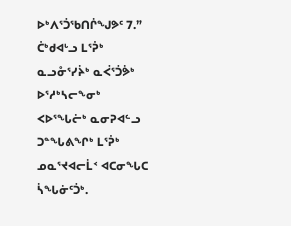ᐅᒃᐱᕐᑑᖃᑎᒌᖑᕗᑦ 7.”
ᑖᒃᑯᐊᒡᓗ ᒪᕐᕉᒃ ᓇᓗᓁᕐᓯᔩᒃ ᓇᐹᕐᑑᕘᒃ ᐅᕐᓱᒃᓴᓕᖕᓂᒃ ᐸᐅᕐᖓᓖᒃ ᓇᓂᕈᐊᓪᓗ ᑐᓐᖓᕕᖏᒃ ᒪᕐᕉᒃ ᓄᓇᕐᔪᐊᓕᒫᑉ ᐊᑕᓂᖓᑕ ᓵᖓᓃᑦᑑᒃ.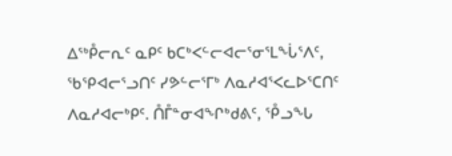ᐃᖅᑬᓕᕆᑦ ᓇᑭᑦ ᑲᑕᒃᐸᓪᓕᐊᓕᕐᓂᕐᒪᖔᕐᐱᑦ, ᖃᕿᐊᓕᕐᓗᑎᑦ ᓯᕗᓪᓕᕐᒥᒃ ᐱᓇᓱᐊᕐᐸᓚᐅᕐᑕᑎᑦ ᐱᓇᓱᐊᓕᒃᑭᑦ. ᑍᒤᓐᓂᐊᖏᒃᑯᕕᑦ, ᕾᓗᖓ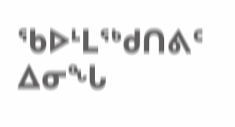ᖃᐅᒻᒪᖅᑯᑎᕕᑦ ᐃᓂᖓ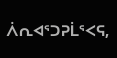ᐲᕆᐊᕐᑐᕈᒫᕐᐸᕋ,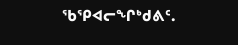ᖃᕿᐊᓕᖏᒃᑯᕕᑦ.